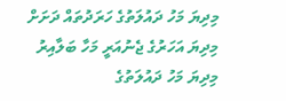މިދިޔަ މަހު ދައުލަތުގެ ހަރަދުތައް ދަށަށް
މިދިޔަ އަހަރުގެ ޖެނުއަރީ މަހާ ބަލާއިރު މިދިޔަ މަހު ދައުލަތުގެ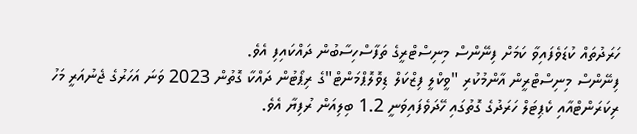ހަރަދުތައް ކުޑަވެފައިވާ ކަމަށް ފިނޭންސް މިނިސްޓްރީގެ ތަފާސްހިސާބުން ދައްކައިފި އެވެ.
ފިނޭންސް މިނިސްޓްރީން އާންމުކުރި "ވީކްލީ ފިޒްކަލް ޑިވޮލޮޕްމަންޓް"ގެ ރިޕޯޓުން ދައްކާ ގޮތުން 2023 ވަނަ އަހަރުގެ ޖެނުއަރީ މަހު ރިކަރަންޓްއާއި ކެޕިޓަލް ހަރަދުގެ ގޮތުގައި ހޭދަވެފައިވަނީ 1.2 ބިލިއަން ރުފިޔާ އެވެ.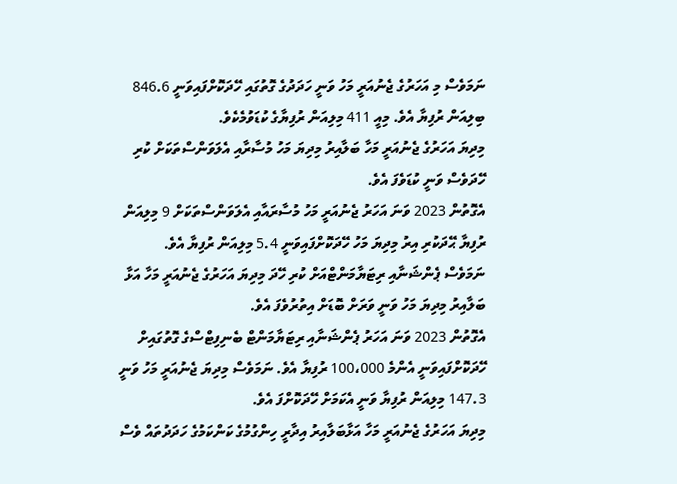ނަމަވެސް މި އަހަރުގެ ޖެނުއަރީ މަހު ވަނީ ހަދަދުގެ ގޮތުގައި ހޭދަކޮށްފައިވަނީ 846.6 ބިލިއަން ރުފިޔާ އެވެ. މިއީ 411 މިލިއަން ރުފިޔާގެ ކުޑަވުމެކެވެ.
މިދިޔަ އަހަރުގެ ޖެނުއަރީ މަހާ ބަލާއިރު މިދިޔަ މަހު މުސާރާއި އެލަވަންސްތަކަށް ކުރި ހޭދަވެސް ވަނީ ކުޑަވެފަ އެވެ.
އެގޮތުން 2023 ވަނަ އަހަރު ޖެނުއަރީ މަހު މުސާރައާއި އެލަވަންސްތަކަށް 9 މިލިއަން ރުފިޔާ ޙޭދަކުރި އިރު މިދިޔަ މަހު ހޭދަކޮށްފައިވަނީ 5.4 މިލިއަން ރުފިޔާ އެވެ.
ނަމަވެސް ޕެންޝަނާއި ރިޓަޔާމަންޓްއަށް ކުރި ހޭދަ މިދިޔަ އަހަރުގެ ޖެނުއަރީ މަހާ އަޅާ ބަލާއިރު މިދިޔަ މަހު ވަނީ ވަރަށް ބޮޑަށް އިތުރުވެފަ އެވެ.
އެގޮތުން 2023 ވަނަ އަހަރު ޕެންޝަނާއި ރިޓަޔާމަންޓް ބެނިފިޓްސްގެ ގޮތުގައިށް ހޭދަކޮށްފައިވަނީ އެންމެ 100،000 ރުފިޔާ އެވެ. ނަމަވެސް މިދިޔަ ޖެނުއަރީ މަހު ވަނީ 147.3 މިލިއަން ރުފިޔާ ވަނީ އެކަމަށް ހޭދަކޮށްފަ އެވެ.
މިދިޔަ އަހަރުގެ ޖެނުއަރީ މަހާ އަޅާބަލާއިރު އިދާރީ ހިންގުމުގެ ކަންކަމުގެ ހަދަދުތައް ވެސް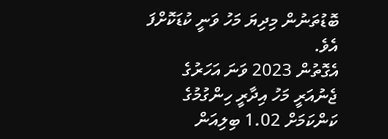ބޮޑުތަނުން މިދިޔަ މަހު ވަނީ ކުޑަކޮށްފަ އެވެ.
އެގޮތުން 2023 ވަނަ އަހަރުގެ ޖެނުއަރީ މަހު އިދާރީ ހިންގުމުގެ ކަންކަމަށް 1.02 ބިލިއަން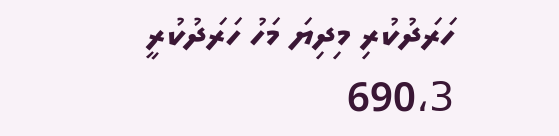ހަރަދުކުރި މިދިޔަ މަހު ހަރަދުކުރީ 690،3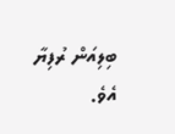ބިލިއަން ރުފިޔާ އެވެ.